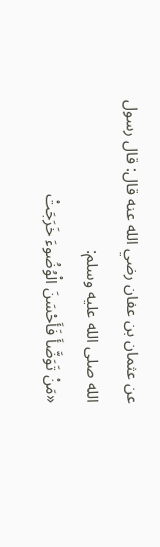عن عثمان بن عفان رضي الله عنه قال: قال رسول الله صلى الله عليه وسلم:
«مَنْ تَوَضَّأَ فَأَحْسَنَ الْوُضُوءَ خَرَجَتْ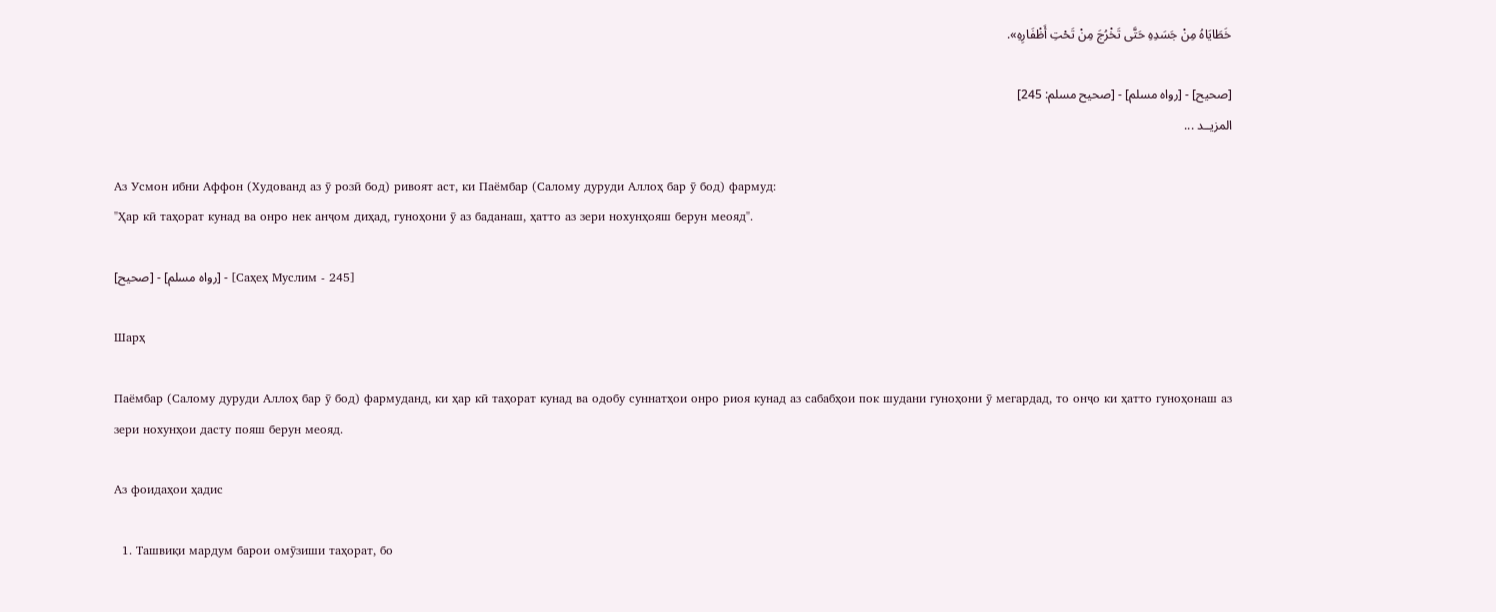خَطَايَاهُ مِنْ جَسَدِهِ حَتَّى تَخْرُجَ مِنْ تَحْتِ أَظْفَارِهِ».

[صحيح] - [رواه مسلم] - [صحيح مسلم: 245]
المزيــد ...

Аз Усмон ибни Аффон (Худованд аз ӯ розӣ бод) ривоят аст, ки Паёмбар (Салому дуруди Аллоҳ бар ӯ бод) фармуд:
"Ҳар кӣ таҳорат кунад ва онро нек анҷом диҳад, гуноҳони ӯ аз баданаш, ҳатто аз зери нохунҳояш берун меояд".

[صحيح] - [رواه مسلم] - [Саҳеҳ Муслим - 245]

Шарҳ

Паёмбар (Салому дуруди Аллоҳ бар ӯ бод) фармуданд, ки ҳар кӣ таҳорат кунад ва одобу суннатҳои онро риоя кунад аз сабабҳои пок шудани гуноҳони ӯ мегардад, то онҷо ки ҳатто гуноҳонаш аз зери нохунҳои дасту пояш берун меояд.

Аз фоидаҳои ҳадис

  1. Ташвиқи мардум барои омӯзиши таҳорат, бо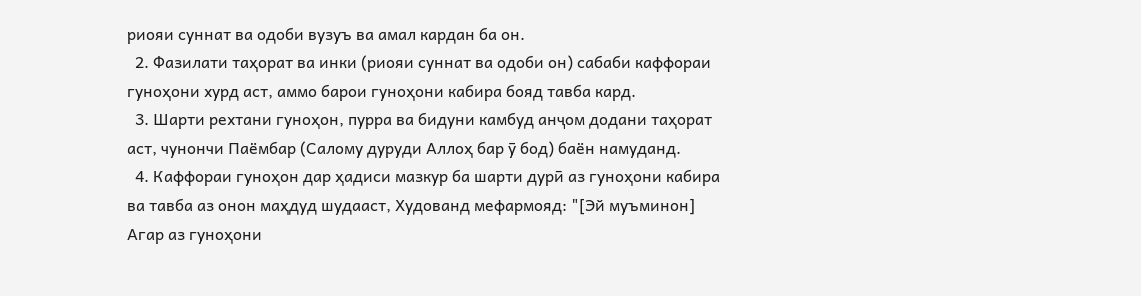риояи суннат ва одоби вузуъ ва амал кардан ба он.
  2. Фазилати таҳорат ва инки (риояи суннат ва одоби он) сабаби каффораи гуноҳони хурд аст, аммо барои гуноҳони кабира бояд тавба кард.
  3. Шарти рехтани гуноҳон, пурра ва бидуни камбуд анҷом додани таҳорат аст, чунончи Паёмбар (Салому дуруди Аллоҳ бар ӯ бод) баён намуданд.
  4. Каффораи гуноҳон дар ҳадиси мазкур ба шарти дурӣ аз гуноҳони кабира ва тавба аз онон маҳдуд шудааст, Худованд мефармояд: "[Эй муъминон] Агар аз гуноҳони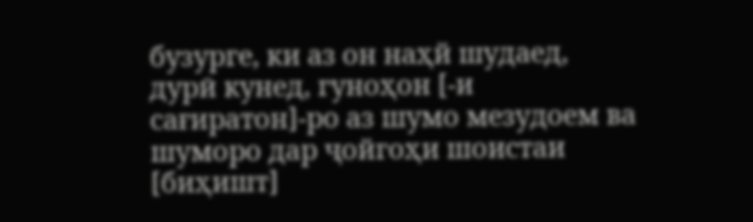бузурге, ки аз он наҳй шудаед, дурӣ кунед, гуноҳон [-и сағиратон]-ро аз шумо мезудоем ва шуморо дар ҷойгоҳи шоистаи [биҳишт]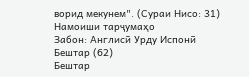ворид мекунем". (Сураи Нисо: 31)
Намоиши тарҷумаҳо
Забон: Англисӣ Урду Испонӣ Бештар (62)
Бештар